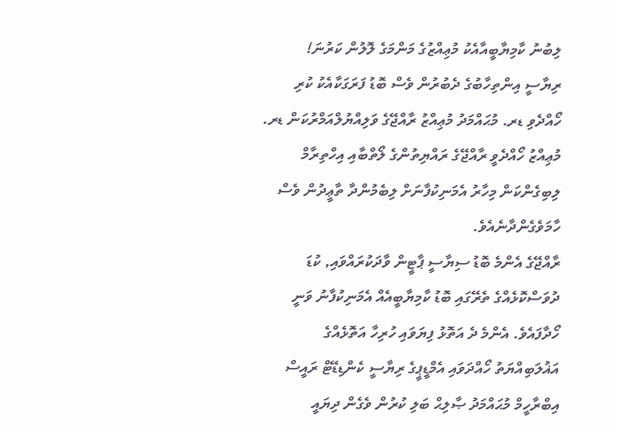ލިބުނު ކާމިޔާބީއާއެކު މުޢިއްޒުގެ މަންމަގެ ލޮލުން ކަރުނަ!
ރިޔާސީ އިންތިހާބުގެ ދެބުރުން ވެސް ބޮޑު ފަރަގަކާއެކު ކުރި ހޯއްދެވި ޑރ. މުޙައްމަދު މުޢިއްޒު ރާއްޖޭގެ ވަލިއްޔުލްއަމްރުކަން ޑރ. މުޢިއްޒު ހޯއްދެވީ ރާއްޖޭގެ ރައްޔިތުންގެ ލޯތްބާއި އިހްތިރާމް ލިބިގެންކަން މިހާރު އެމަނިކުފާނަށް ލިބެމުންދާ ތާޢީދުން ވެސް ހާމަވެގެންދާނެއެވެ.
ރާއްޖޭގެ އެންމެ ބޮޑު ސިޔާސީ ޕާޓީން ވާދަކުރައްވައި, ކުޑަ ދުވަސްކޮޅެއްގެ ތެރޭގައި ބޮޑު ކާމިޔާބީއެއް އެމަނިކުފާނު ވަނީ ހޯދާފައެވެ. އެންމެ ދެ އަތޮޅު ފިޔަވައި ހުރިހާ އަތޮޅެއްގެ އަޣުލަބިއްޔަތު ހޯއްދަވައި އެމްޑީޕީގެ ރިޔާސީ ކެންޑިޑޭޓް ރައީސް އިބްރާހީމް މުޙައްމަދު ޞާލިޙް ބަލި ކުރުން ވެގެން ދިޔައީ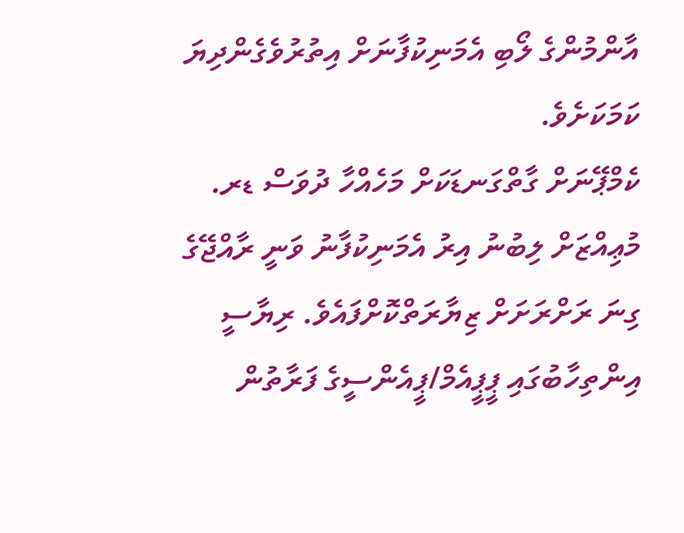އާންމުންގެ ލޯބި އެމަނިކުފާނަށް އިތުރުވެގެންދިޔަ ކަމަކަށެވެ.
ކެމްޕޭނަށް ގާތްގަނޑަކަށް މަހެއްހާ ދުވަސް ޑރ. މުޢިއްޒަށް ލިބުނު އިރު އެމަނިކުފާނު ވަނީ ރާއްޖޭގެ ގިނަ ރަށްރަށަށް ޒިޔާރަތްކޮށްފައެވެ. ރިޔާސީ އިންތިހާބުގައި ޕީޕީއެމް/ޕީއެންސީގެ ފަރާތުން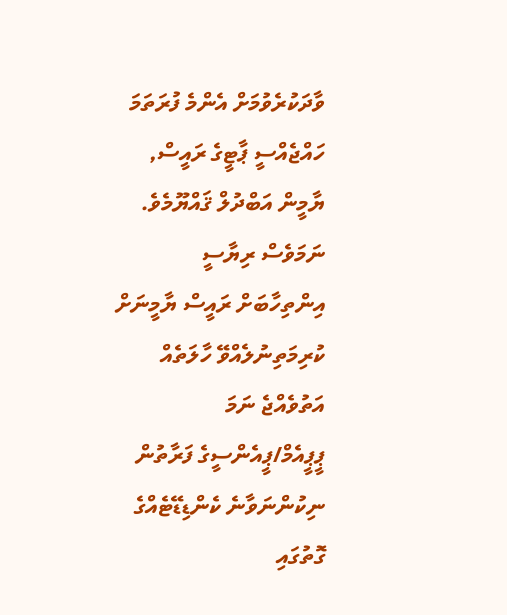ވާދަކުރެވުމަށް އެންމެ ފުރަތަމަ ހައްޖެއްސީ ޕާޓީގެ ރައީސް, ޔާމީން އަބްދުލް ޤައްޔޫމެވެ.
ނަމަވެސް ރިޔާސީ އިންތިހާބަށް ރައީސް ޔާމީނަށް ކުރިމަތިނުލެއްވޭ ހާލަތެއް އަތުވެއްޖެ ނަމަ ޕީޕީއެމް/ޕީއެންސީގެ ފަރާތުން ނިކުންނަވާނެ ކެންޑިޑޭޓެއްގެ ގޮތުގައި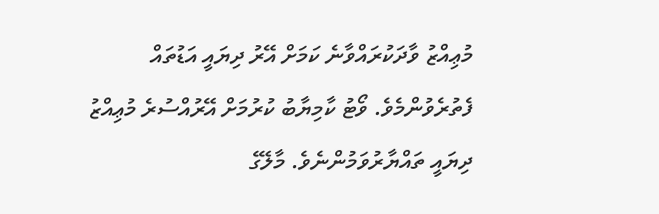މުޢިއްޒު ވާދަކުރައްވާނެ ކަމަށް އޭރު ދިޔައީ އަޑުތައް ފެތުރެވުންމެވެ. ވޯޓު ކާމިޔާބު ކުރުމަށް އޭރުއްސުރެ މުޢިއްޒު ދިޔައީ ތައްޔާރުވަމުންނެވެ. މާލޭގެ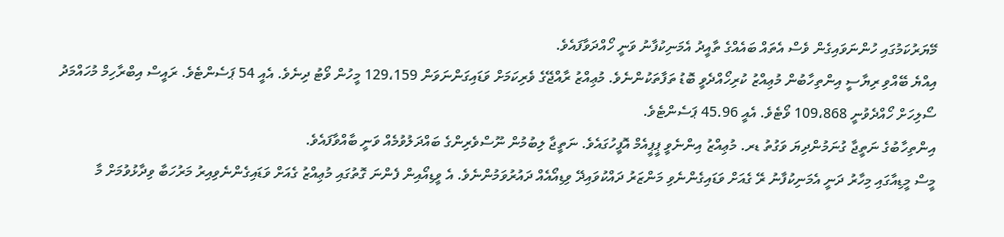މޭޔަރުކަމުގައި ހުންނަވައިގެން ވެސް އެތައް ބައެއްގެ ތާއީދު އެމަނިކުފާނު ވަނީ ހޯއްދަވާފައެވެ.
އިއްޔެ ބޭއްވި ރިޔާސީ އިންތިހާބުން މުޢިއްޒު ކުރިހޯއްދެވީ ބޮޑު ތަފާތަކުންނެވެ. މުޢިއްޒު ރާއްޖޭގެ ވެރިކަމަށް ވަޑައިގަންނަވަން 129،159 މީހުން ވޯޓު ދިނެވެ. އެއީ 54 ޕަސެންޓެވެ. ރައީސް އިބްރާހިމް މުހައްމަދު ސޯލިހަށް ހޯއްދެވުނީ 109،868 ވޯޓެވެ. އެއީ 45.96 ޕަސެންޓެވެ.
އިންތިހާބުގެ ނަތީޖާ ގުނަމުންދިޔަ ވަގުތު ޑރ. މުޢިއްޒު އިންނެވީ ޕީޕީއެމް އޮފީހުގައެވެ. ނަތީޖާ ލިބުމުން ނޫސްވެރިންގެ ބައްދަލުވުމެއް ވަނީ ބާއްވާފައެވެ.
މީސް މީޑިއާގައި މިހާރު ދަނީ އެމަނިކުފާނު ރޭ ގެއަށް ވަޑައިގެންނެވި މަންޒަރު ދައްކުވައިދޭ ވިޑިއޯއެއް ދައުރުވަމުންނެވެ. އެ ވީޑިއޯއިން ފެންނަ ގޮތުގައި މުޢިއްޒު ގެއަށް ވަޑައިގެންނެވިއިރު މަރުހަބާ ވިދާޅުވުމަށް މާ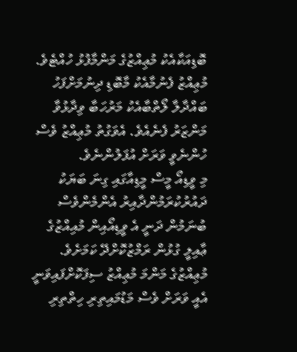ބޮޑިއަކާއެކު މުޢިއްޒުގެ މަންމާފުޅު ހުއްޓެވެ.
މުޢިއްޒު ފެނުމާއެކު މާބޮޑި ދިނުމަށްފަހު ބައްދާލާ ލޯތްބާއެކު މަރުހަބާ ވިދާޅުވާ މަންޒަރު ފެނެއެވެ. އެވަގުތު މުޢިއްޒު ވެސް ހުންނެވީ ވަރަށް އުފަލުންނެވެ.
މި ވީޑިއޯ މީސް މީޑިއާގައި ގިނަ ބަޔަކު ދައުރުކުރަމުންދާއިރު އެންމެންވެސް ބުނަމުން ދަނީ އެ ވީޑިއޯއިން މުއިއްޒުގެ ޢާއިލީ ގުޅުން ރަމްޒުކޮށްދޭ ކަމަށެވެ. މުޢިއްޒުގެ މަންމަ މުޢިއްޒު ސިފަކޮށްފައިވަނީ އެއީ ވަރަށް ވެސް މަޑުމައިތިރި ހިތްތިރި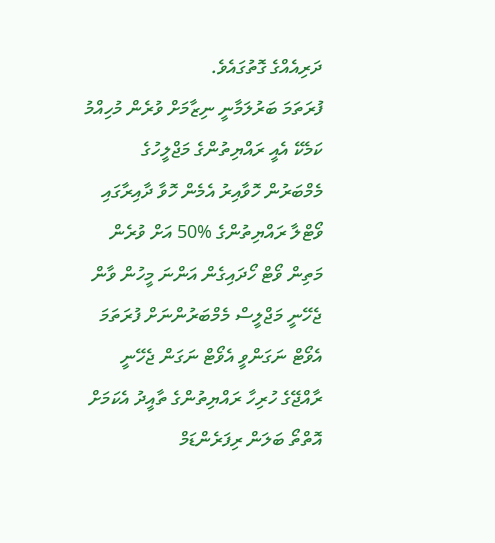ދަރިއެއްގެ ގޮތުގައެވެ.
ފުރަތަމަ ބަރުލަމާނީ ނިޒާމަށް ވުރެން މުހިއްމު ކަމެކޭ އެއީ ރައްޔިތުންގެ މަޖްލީހުގެ މެމްބަރުން ހޮވާއިރު އެމެން ހޮވާ ދާއިރާގައި ވޯޓްލާ ރައްޔިތުންގެ %50 އަށް ވުރެން މަތިން ވޯޓް ހޯދައިގެން އަންނަ މީހުން ވާން ޖެހޭނީ މަޖްލީސް މެމްބަރުންނަށް ފުރަތަމަ އެވޯޓް ނަގަންވީ އެވޯޓް ނަގަން ޖެހޭނީ ރާއްޖޭގެ ހުރިހާ ރައްޔިތުންގެ ތާއީދު އެކަމަށް އޮތްތޯ ބަލަން ރިފަރެންޑަމް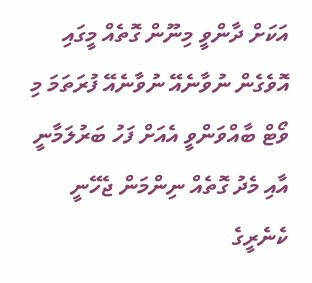އަކަށް ދާންވީ މިނޫން ގޮތެއް މީގައި އޮވެގެން ނުވާނެއޭ ނުވާނެއޭ ފުރަތަމަ މި ވޯޓް ބާއްވަންވީ އެއަށް ފަހު ބަރުލަމާނީ އާއި މެދު ގޮތެއް ނިންމަން ޖެހޭނީ ކެނެރީގެ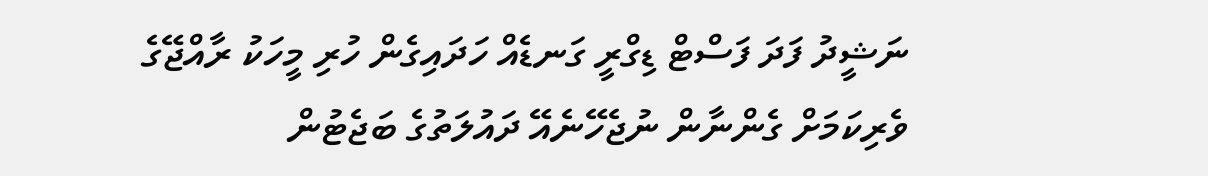ނަޝީދު ފަދަ ފަސްޓް ޑިގްރީ ގަނޑެއް ހަދައިގެން ހުރި މީހަކު ރާއްޖޭގެ ވެރިކަމަށް ގެންނާން ނުޖެހޭނެއޭ ދައުލަތުގެ ބަޖެޓުން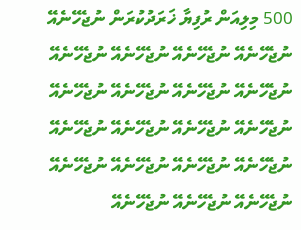500 މިލިއަން ރުފިޔާ ޚަރަދުކުރަން ނުޖެހޭނެއޭ ނުޖެހޭނެއޭ ނުޖެހޭނެއޭ ނުޖެހޭނެއޭ ނުޖެހޭނެއޭ ނުޖެހޭނެއޭ ނުޖެހޭނެއޭ ނުޖެހޭނެއޭ ނުޖެހޭނެއޭ ނުޖެހޭނެއޭ ނުޖެހޭނެއޭ ނުޖެހޭނެއޭ ނުޖެހޭނެއޭ ނުޖެހޭނެއޭ ނުޖެހޭނެއޭ ނުޖެހޭނެއޭ ނުޖެހޭނެއޭ ނުޖެހޭނެއޭ ނުޖެހޭނެއޭ ނުޖެހޭނެއޭ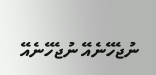ނުޖެހޭނެއޭ ނުޖެހޭނެއޭ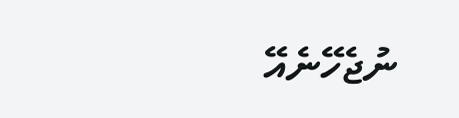ނުޖެހޭނެއޭ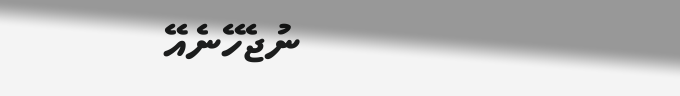ނުޖެހޭނެއޭ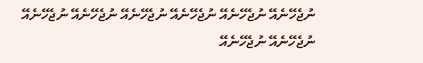ނުޖެހޭނެއޭ ނުޖެހޭނެއޭ ނުޖެހޭނެއޭ ނުޖެހޭނެއޭ ނުޖެހޭނެއޭ ނުޖެހޭނެއޭ ނުޖެހޭނެއޭ ނުޖެހޭނެއޭ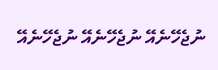ނުޖެހޭނެއޭ ނުޖެހޭނެއޭ ނުޖެހޭނެއޭ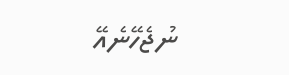ނުޖެހޭނެއޭ